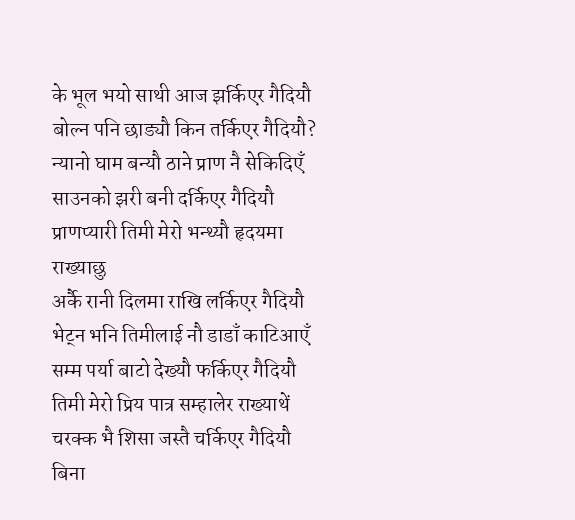के भूल भयो साथी आज झर्किएर गैदियौ
बोल्न पनि छाड्यौ किन तर्किएर गैदियौ?
न्यानो घाम बन्यौ ठाने प्राण नै सेकिदिएँ
साउनको झरी बनी दर्किएर गैदियौ
प्राणप्यारी तिमी मेरो भन्थ्यौ हृदयमा राख्याछु
अर्कै रानी दिलमा राखि लर्किएर गैदियौ
भेट्न भनि तिमीलाई नौ डाडाँ काटिआएँ
सम्म पर्या बाटो देख्यौ फर्किएर गैदियौ
तिमी मेरो प्रिय पात्र सम्हालेर राख्याथें
चरक्क भै शिसा जस्तै चर्किएर गैदियौ
बिना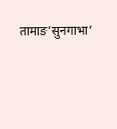तामाङ’सुनगाभा’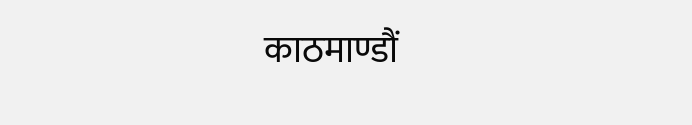काठमाण्डौं